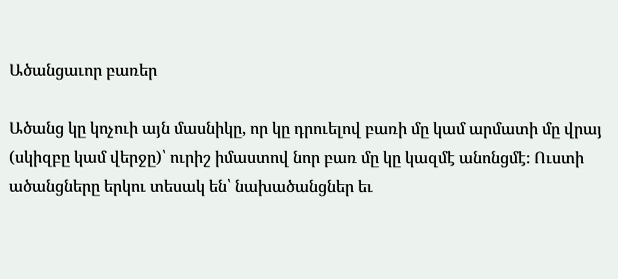Ածանցաւոր բառեր

Ածանց կը կոչուի այն մասնիկը, որ կը դրուելով բառի մը կամ արմատի մը վրայ (սկիզբը կամ վերջը)՝ ուրիշ իմաստով նոր բառ մը կը կազմէ անոնցմէ։ Ուստի ածանցները երկու տեսակ են՝ նախածանցներ եւ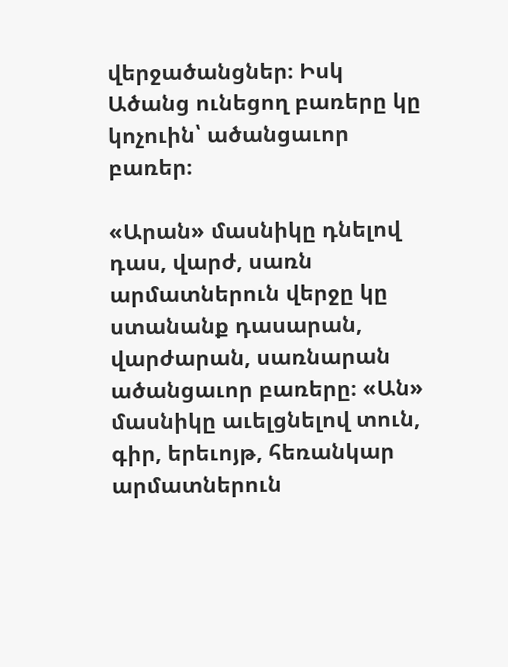վերջածանցներ։ Իսկ Ածանց ունեցող բառերը կը կոչուին՝ ածանցաւոր բառեր։

«Արան» մասնիկը դնելով դաս, վարժ, սառն արմատներուն վերջը կը ստանանք դասարան, վարժարան, սառնարան ածանցաւոր բառերը։ «Ան» մասնիկը աւելցնելով տուն, գիր, երեւոյթ, հեռանկար արմատներուն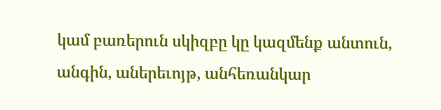կամ բառերուն սկիզբը կը կազմենք անտուն, անգին, աներեւոյթ, անհեռանկար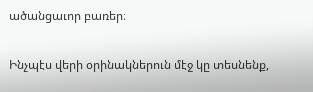ածանցաւոր բառեր։

Ինչպէս վերի օրինակներուն մէջ կը տեսնենք,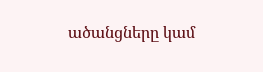ածանցները կամ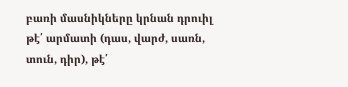բառի մասնիկները կրնան դրուիլ թէ՛ արմատի (դաս, վարժ, սառն, տուն, դիր), թէ՛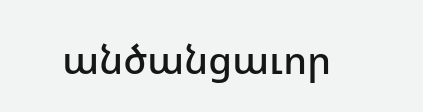անծանցաւոր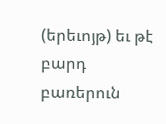(երեւոյթ) եւ թէ բարդ բառերուն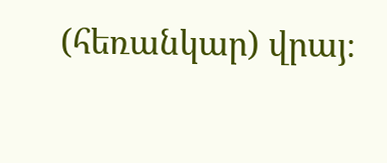(հեռանկար) վրայ։